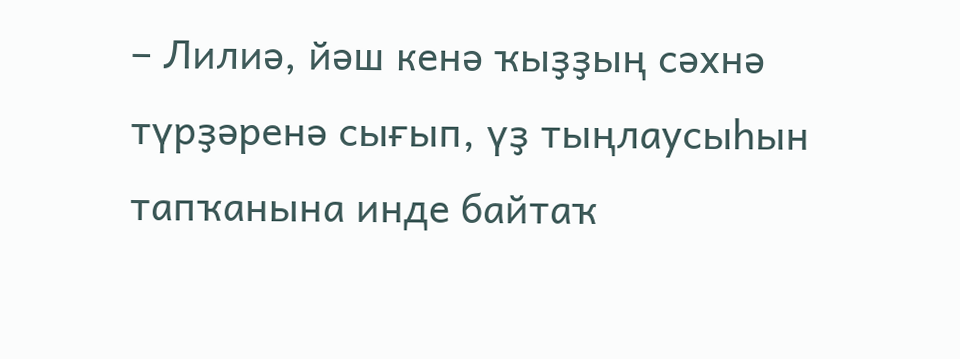– Лилиә, йәш кенә ҡыҙҙың сәхнә түрҙәренә сығып, үҙ тыңлаусыһын тапҡанына инде байтаҡ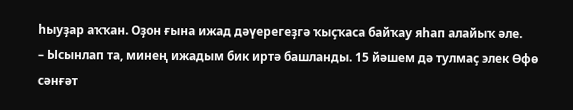һыуҙар аҡҡан. Оҙон ғына ижад дәүерегеҙгә ҡыҫҡаса байҡау яһап алайыҡ әле.
– Ысынлап та, минең ижадым бик иртә башланды. 15 йәшем дә тулмаҫ элек Өфө сәнғәт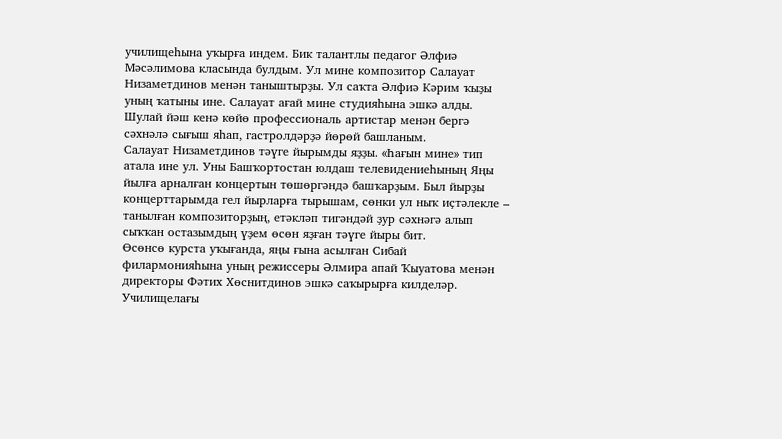училищеһына уҡырға индем. Бик талантлы педагог Әлфиә Мәсәлимова класында булдым. Ул мине композитор Салауат Низаметдинов менән таныштырҙы. Ул саҡта Әлфиә Кәрим ҡыҙы уның ҡатыны ине. Салауат ағай мине студияһына эшкә алды. Шулай йәш кенә көйө профессиональ артистар менән бергә сәхнәлә сығыш яһап, гастролдәрҙә йөрөй башланым.
Салауат Низаметдинов тәүге йырымды яҙҙы. «Һағын мине» тип атала ине ул. Уны Башҡортостан юлдаш телевидениеһының Яңы йылға арналған концертын төшөргәндә башҡарҙым. Был йырҙы концерттарымда гел йырларға тырышам, сөнки ул ныҡ иҫтәлекле – танылған композиторҙың, етәкләп тигәндәй ҙур сәхнәгә алып сыҡҡан остазымдың үҙем өсөн яҙған тәүге йыры бит.
Өсөнсө курста уҡығанда, яңы ғына асылған Сибай филармонияһына уның режиссеры Әлмира апай Ҡыуатова менән директоры Фәтих Хөснитдинов эшкә саҡырырға килделәр. Училищелағы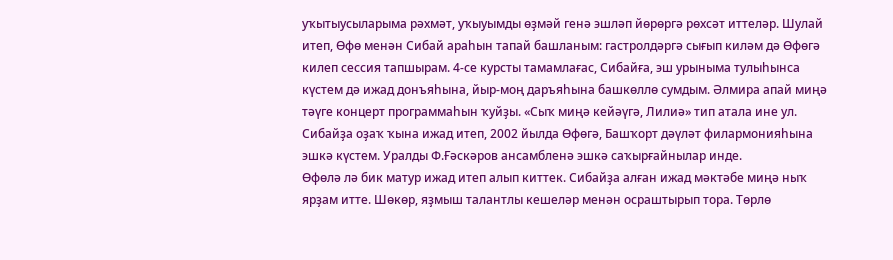уҡытыусыларыма рәхмәт, уҡыуымды өҙмәй генә эшләп йөрөргә рөхсәт иттеләр. Шулай итеп, Өфө менән Сибай араһын тапай башланым: гастролдәргә сығып киләм дә Өфөгә килеп сессия тапшырам. 4-се курсты тамамлағас, Сибайға, эш урыныма тулыһынса күстем дә ижад донъяһына, йыр-моң даръяһына башкөллө сумдым. Әлмира апай миңә тәүге концерт программаһын ҡуйҙы. «Сыҡ миңә кейәүгә, Лилиә» тип атала ине ул.
Сибайҙа оҙаҡ ҡына ижад итеп, 2002 йылда Өфөгә, Башҡорт дәүләт филармонияһына эшкә күстем. Уралды Ф.Ғәскәров ансамбленә эшкә саҡырғайнылар инде.
Өфөлә лә бик матур ижад итеп алып киттек. Сибайҙа алған ижад мәктәбе миңә ныҡ ярҙам итте. Шөкөр, яҙмыш талантлы кешеләр менән осраштырып тора. Төрлө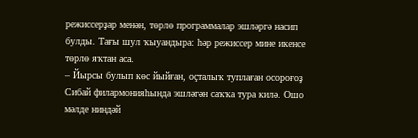режиссерҙар менән, төрлө программалар эшләргә насип булды. Тағы шул ҡыуандыра: һәр режиссер мине икенсе төрлө яҡтан аса.
– Йырсы булып көс йыйған, оҫталыҡ туплаған осороғоҙ Сибай филармонияһында эшләгән саҡҡа тура килә. Ошо мәлде ниндәй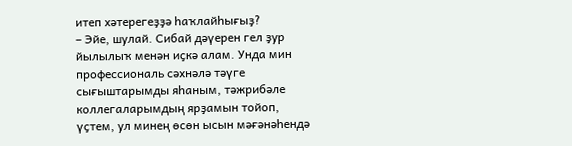итеп хәтерегеҙҙә һаҡлайһығыҙ?
– Эйе, шулай. Сибай дәүерен гел ҙур йылылыҡ менән иҫкә алам. Унда мин профессиональ сәхнәлә тәүге сығыштарымды яһаным, тәжрибәле коллегаларымдың ярҙамын тойоп, үҫтем, ул минең өсөн ысын мәғәнәһендә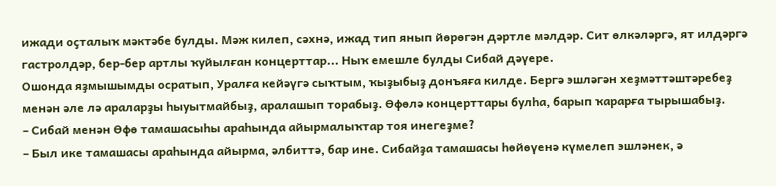ижади оҫталыҡ мәктәбе булды. Мәж килеп, сәхнә, ижад тип янып йөрөгән дәртле мәлдәр. Сит өлкәләргә, ят илдәргә гастролдәр, бер-бер артлы ҡуйылған концерттар... Ныҡ емешле булды Сибай дәүере.
Ошонда яҙмышымды осратып, Уралға кейәүгә сыҡтым, ҡыҙыбыҙ донъяға килде. Бергә эшләгән хеҙмәттәштәребеҙ менән әле лә араларҙы һыуытмайбыҙ, аралашып торабыҙ. Өфөлә концерттары булһа, барып ҡарарға тырышабыҙ.
– Сибай менән Өфө тамашасыһы араһында айырмалыҡтар тоя инегеҙме?
– Был ике тамашасы араһында айырма, әлбиттә, бар ине. Сибайҙа тамашасы һөйөүенә күмелеп эшләнек, ә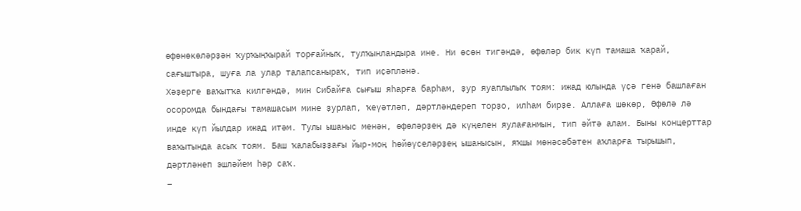өфөнөкөләрҙән ҡурҡыңҡырай торғайныҡ, тулҡынландыра ине. Ни өсөн тигәндә, өфөләр бик күп тамаша ҡарай, сағыштыра, шуға ла улар талапсаныраҡ, тип иҫәпләнә.
Хәҙерге ваҡытҡа килгәндә, мин Сибайға сығыш яһарға барһам, ҙур яуаплылыҡ тоям: ижад юлында үҫә генә башлаған осоромда бындағы тамашасым мине ҙурлап, ҡеүәтләп, дәртләндереп торҙо, илһам бирҙе. Аллаға шөкөр, Өфөлә лә инде күп йылдар ижад итәм. Тулы ышаныс менән, өфөләрҙең дә күңелен яулағанмын, тип әйтә алам. Быны концерттар ваҡытында асыҡ тоям. Баш ҡалабыҙҙағы йыр-моң һөйөүселәрҙең ышанысын, яҡшы мөнәсәбәтен аҡларға тырышып, дәртләнеп эшләйем һәр саҡ.
–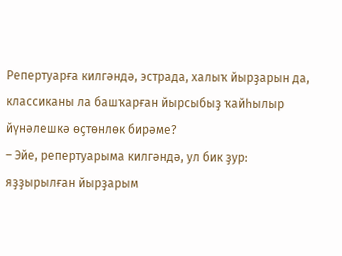Репертуарға килгәндә, эстрада, халыҡ йырҙарын да, классиканы ла башҡарған йырсыбыҙ ҡайһылыр йүнәлешкә өҫтөнлөк бирәме?
– Эйе, репертуарыма килгәндә, ул бик ҙур: яҙҙырылған йырҙарым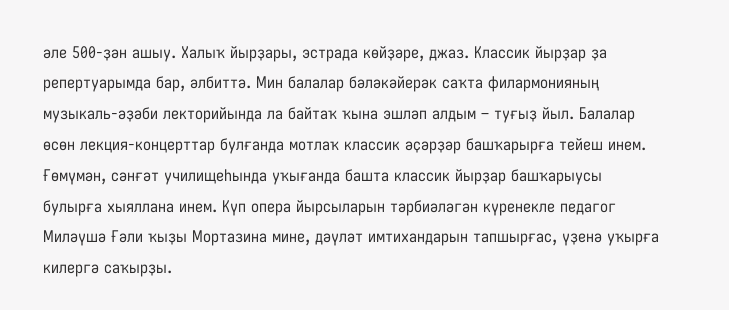әле 500-ҙән ашыу. Халыҡ йырҙары, эстрада көйҙәре, джаз. Классик йырҙар ҙа репертуарымда бар, әлбиттә. Мин балалар бәләкәйерәк саҡта филармонияның музыкаль-әҙәби лекторийында ла байтаҡ ҡына эшләп алдым – туғыҙ йыл. Балалар өсөн лекция-концерттар булғанда мотлаҡ классик әҫәрҙәр башҡарырға тейеш инем. Ғөмүмән, сәнғәт училищеһында уҡығанда башта классик йырҙар башҡарыусы булырға хыяллана инем. Күп опера йырсыларын тәрбиәләгән күренекле педагог Миләүшә Ғәли ҡыҙы Мортазина мине, дәүләт имтихандарын тапшырғас, үҙенә уҡырға килергә саҡырҙы.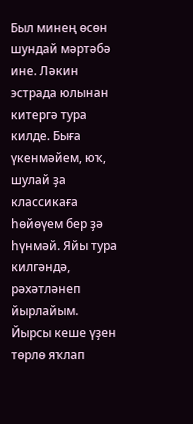Был минең өсөн шундай мәртәбә ине. Ләкин эстрада юлынан китергә тура килде. Быға үкенмәйем, юҡ, шулай ҙа классикаға һөйөүем бер ҙә һүнмәй. Яйы тура килгәндә, рәхәтләнеп йырлайым. Йырсы кеше үҙен төрлө яҡлап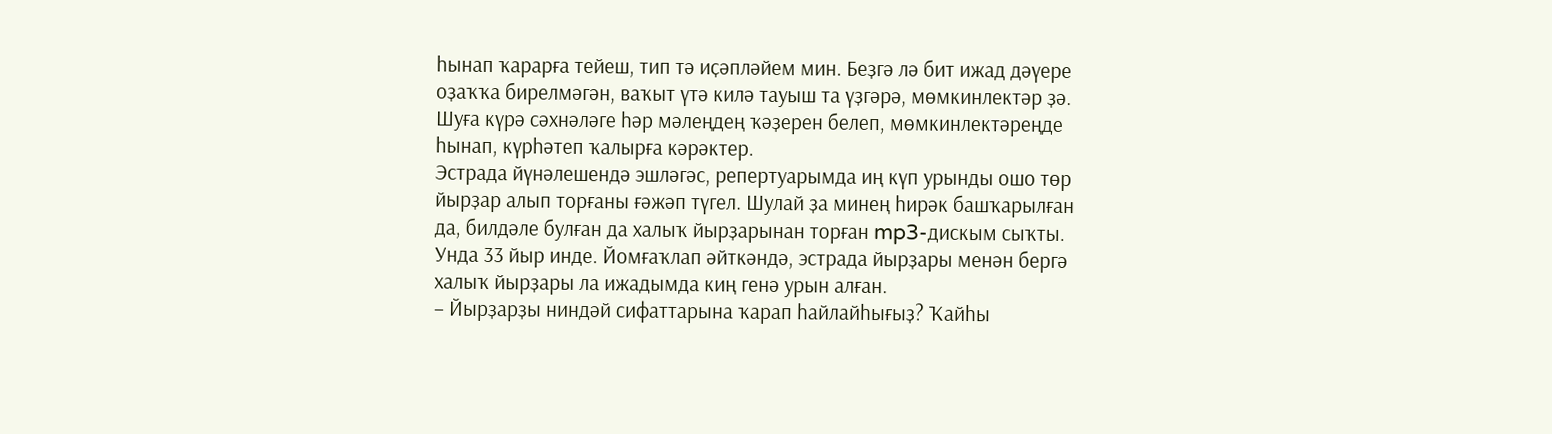һынап ҡарарға тейеш, тип тә иҫәпләйем мин. Беҙгә лә бит ижад дәүере оҙаҡҡа бирелмәгән, ваҡыт үтә килә тауыш та үҙгәрә, мөмкинлектәр ҙә. Шуға күрә сәхнәләге һәр мәлеңдең ҡәҙерен белеп, мөмкинлектәреңде һынап, күрһәтеп ҡалырға кәрәктер.
Эстрада йүнәлешендә эшләгәс, репертуарымда иң күп урынды ошо төр йырҙар алып торғаны ғәжәп түгел. Шулай ҙа минең һирәк башҡарылған да, билдәле булған да халыҡ йырҙарынан торған mp3-дискым сыҡты. Унда 33 йыр инде. Йомғаҡлап әйткәндә, эстрада йырҙары менән бергә халыҡ йырҙары ла ижадымда киң генә урын алған.
– Йырҙарҙы ниндәй сифаттарына ҡарап һайлайһығыҙ? Ҡайһы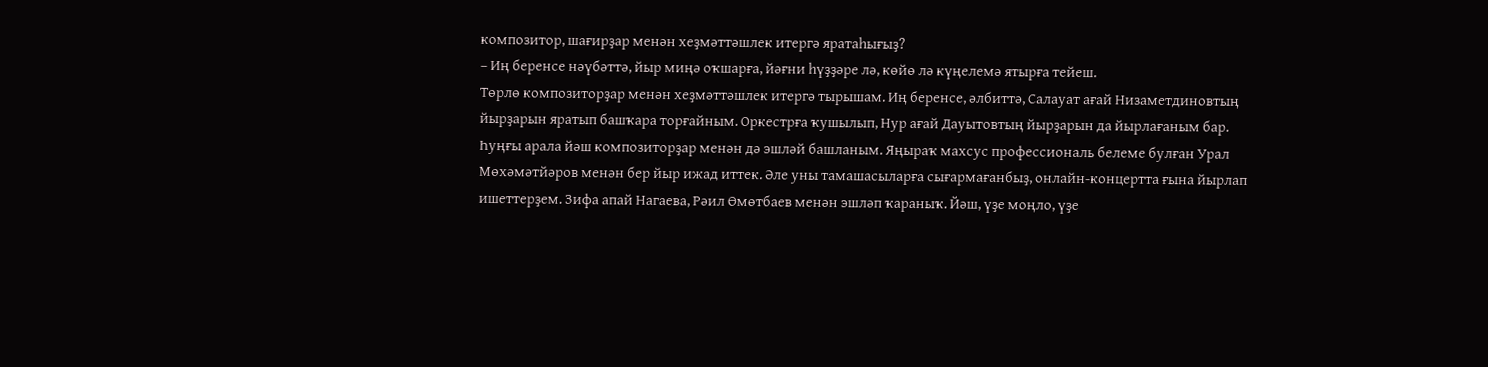композитор, шағирҙар менән хеҙмәттәшлек итергә яратаһығыҙ?
– Иң беренсе нәүбәттә, йыр миңә оҡшарға, йәғни һүҙҙәре лә, көйө лә күңелемә ятырға тейеш.
Төрлө композиторҙар менән хеҙмәттәшлек итергә тырышам. Иң беренсе, әлбиттә, Салауат ағай Низаметдиновтың йырҙарын яратып башҡара торғайным. Оркестрға ҡушылып, Нур ағай Дауытовтың йырҙарын да йырлағаным бар.
Һуңғы арала йәш композиторҙар менән дә эшләй башланым. Яңыраҡ махсус профессиональ белеме булған Урал Мөхәмәтйәров менән бер йыр ижад иттек. Әле уны тамашасыларға сығармағанбыҙ, онлайн-концертта ғына йырлап ишеттерҙем. Зифа апай Нагаева, Рәил Өмөтбаев менән эшләп ҡараныҡ. Йәш, үҙе моңло, үҙе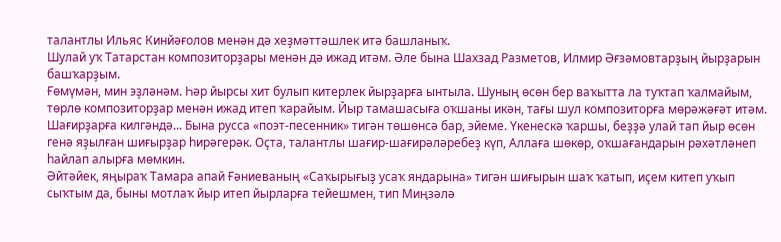талантлы Ильяс Кинйәғолов менән дә хеҙмәттәшлек итә башланыҡ.
Шулай уҡ Татарстан композиторҙары менән дә ижад итәм. Әле бына Шахзад Разметов, Илмир Әғзәмовтарҙың йырҙарын башҡарҙым.
Ғөмүмән, мин эҙләнәм. Һәр йырсы хит булып китерлек йырҙарға ынтыла. Шуның өсөн бер ваҡытта ла туҡтап ҡалмайым, төрлө композиторҙар менән ижад итеп ҡарайым. Йыр тамашасыға оҡшаны икән, тағы шул композиторға мөрәжәғәт итәм.
Шағирҙарға килгәндә... Бына русса «поэт-песенник» тигән төшөнсә бар, эйеме. Үкенескә ҡаршы, беҙҙә улай тап йыр өсөн генә яҙылған шиғырҙар һирәгерәк. Оҫта, талантлы шағир-шағирәләребеҙ күп, Аллаға шөкөр, оҡшағандарын рәхәтләнеп һайлап алырға мөмкин.
Әйтәйек, яңыраҡ Тамара апай Ғәниеваның «Саҡырығыҙ усаҡ яндарына» тигән шиғырын шаҡ ҡатып, иҫем китеп уҡып сыҡтым да, быны мотлаҡ йыр итеп йырларға тейешмен, тип Миңзәлә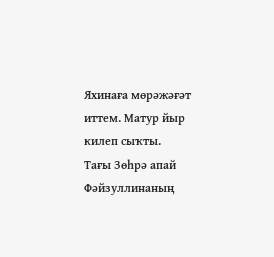Яхинаға мөрәжәғәт иттем. Матур йыр килеп сыҡты.
Тағы Зөһрә апай Фәйзуллинаның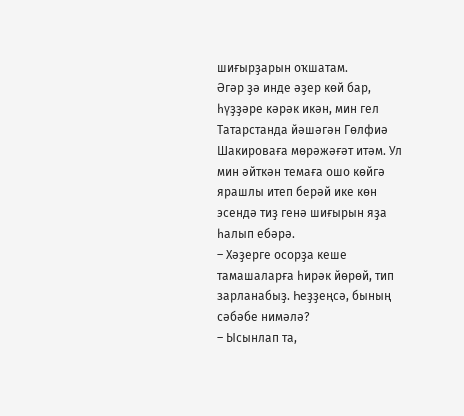шиғырҙарын оҡшатам.
Әгәр ҙә инде әҙер көй бар, һүҙҙәре кәрәк икән, мин гел Татарстанда йәшәгән Гөлфиә Шакироваға мөрәжәғәт итәм. Ул мин әйткән темаға ошо көйгә ярашлы итеп берәй ике көн эсендә тиҙ генә шиғырын яҙа һалып ебәрә.
– Хәҙерге осорҙа кеше тамашаларға һирәк йөрөй, тип зарланабыҙ. Һеҙҙеңсә, бының сәбәбе нимәлә?
– Ысынлап та,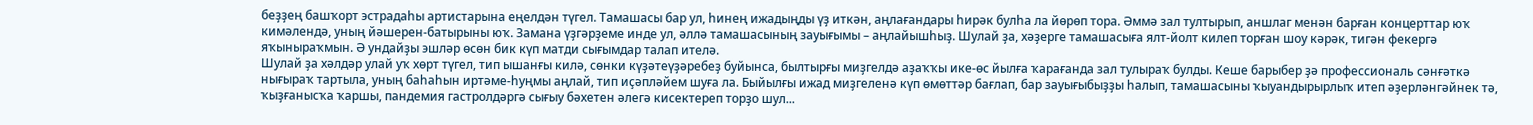беҙҙең башҡорт эстрадаһы артистарына еңелдән түгел. Тамашасы бар ул, һинең ижадыңды үҙ иткән, аңлағандары һирәк булһа ла йөрөп тора. Әммә зал тултырып, аншлаг менән барған концерттар юҡ кимәлендә, уның йәшерен-батырыны юҡ. Замана үҙгәрҙеме инде ул, әллә тамашасының зауығымы – аңлайышһыҙ. Шулай ҙа, хәҙерге тамашасыға ялт-йолт килеп торған шоу кәрәк, тигән фекергә яҡыныраҡмын. Ә ундайҙы эшләр өсөн бик күп матди сығымдар талап ителә.
Шулай ҙа хәлдәр улай уҡ хөрт түгел, тип ышанғы килә, сөнки күҙәтеүҙәребеҙ буйынса, былтырғы миҙгелдә аҙаҡҡы ике-өс йылға ҡарағанда зал тулыраҡ булды. Кеше барыбер ҙә профессиональ сәнғәткә нығыраҡ тартыла, уның баһаһын иртәме-һуңмы аңлай, тип иҫәпләйем шуға ла. Быйылғы ижад миҙгеленә күп өмөттәр бағлап, бар зауығыбыҙҙы һалып, тамашасыны ҡыуандырырлыҡ итеп әҙерләнгәйнек тә, ҡыҙғанысҡа ҡаршы, пандемия гастролдәргә сығыу бәхетен әлегә кисектереп торҙо шул...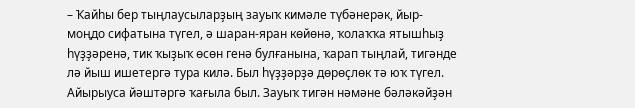– Ҡайһы бер тыңлаусыларҙың зауыҡ кимәле түбәнерәк, йыр-моңдо сифатына түгел, ә шаран-яран көйөнә, ҡолаҡҡа ятышһыҙ һүҙҙәренә, тик ҡыҙыҡ өсөн генә булғанына, ҡарап тыңлай, тигәнде лә йыш ишетергә тура килә. Был һүҙҙәрҙә дөрөҫлөк тә юҡ түгел. Айырыуса йәштәргә ҡағыла был. Зауыҡ тигән нәмәне бәләкәйҙән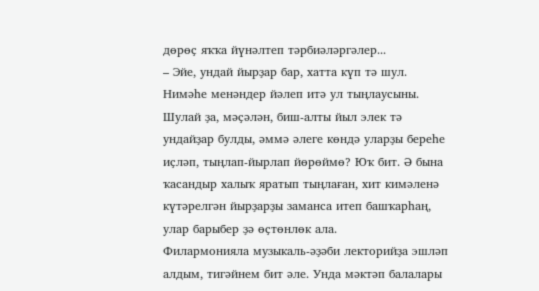дөрөҫ яҡҡа йүнәлтеп тәрбиәләргәлер...
– Эйе, ундай йырҙар бар, хатта күп тә шул. Нимәһе менәндер йәлеп итә ул тыңлаусыны. Шулай ҙа, мәҫәлән, биш-алты йыл элек тә ундайҙар булды, әммә әлеге көндә уларҙы береһе иҫләп, тыңлап-йырлап йөрөймө? Юҡ бит. Ә бына ҡасандыр халыҡ яратып тыңлаған, хит кимәленә күтәрелгән йырҙарҙы заманса итеп башҡарһаң, улар барыбер ҙә өҫтөнлөк ала.
Филармонияла музыкаль-әҙәби лекторийҙа эшләп алдым, тигәйнем бит әле. Унда мәктәп балалары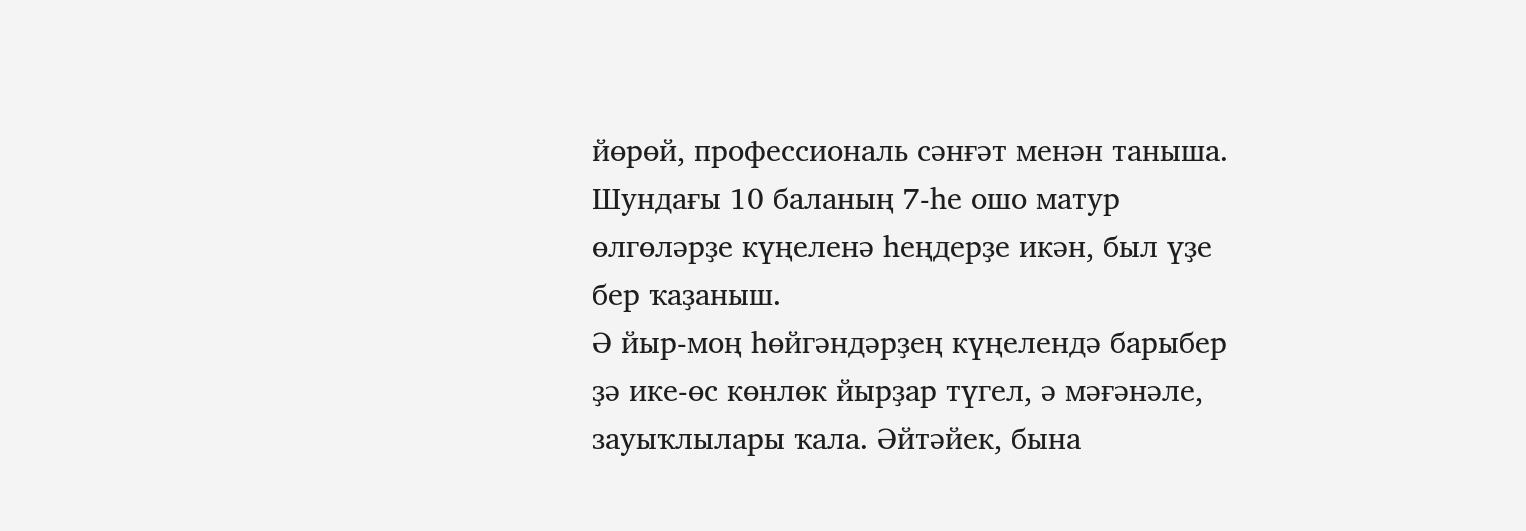йөрөй, профессиональ сәнғәт менән таныша. Шундағы 10 баланың 7-һе ошо матур өлгөләрҙе күңеленә һеңдерҙе икән, был үҙе бер ҡаҙаныш.
Ә йыр-моң һөйгәндәрҙең күңелендә барыбер ҙә ике-өс көнлөк йырҙар түгел, ә мәғәнәле, зауыҡлылары ҡала. Әйтәйек, бына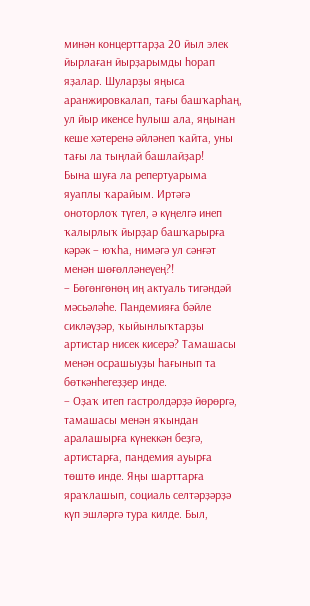минән концерттарҙа 20 йыл элек йырлаған йырҙарымды һорап яҙалар. Шуларҙы яңыса аранжировкалап, тағы башҡарһаң, ул йыр икенсе һулыш ала, яңынан кеше хәтеренә әйләнеп ҡайта, уны тағы ла тыңлай башлайҙар!
Бына шуға ла репертуарыма яуаплы ҡарайым. Иртәгә оноторлоҡ түгел, ә күңелгә инеп ҡалырлыҡ йырҙар башҡарырға кәрәк – юҡһа, нимәгә ул сәнғәт менән шөғөлләнеүең?!
– Бөгөнгөнөң иң актуаль тигәндәй мәсьәләһе. Пандемияға бәйле сикләүҙәр, ҡыйынлыҡтарҙы артистар нисек кисерә? Тамашасы менән осрашыуҙы һағынып та бөткәнһегеҙҙер инде.
– Оҙаҡ итеп гастролдәрҙә йөрөргә, тамашасы менән яҡындан аралашырға күнеккән беҙгә, артистарға, пандемия ауырға төштө инде. Яңы шарттарға яраҡлашып, социаль селтәрҙәрҙә күп эшләргә тура килде. Был,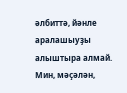әлбиттә, йәнле аралашыуҙы алыштыра алмай. Мин, мәҫәлән,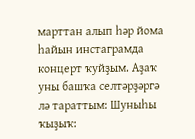марттан алып һәр йома һайын инстаграмда концерт ҡуйҙым. Аҙаҡ уны башҡа селтәрҙәргә лә тараттым: Шуныһы ҡыҙыҡ: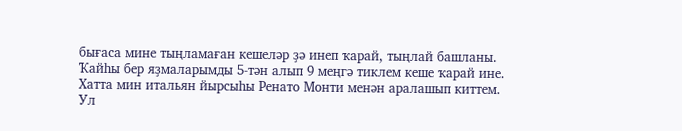бығаса мине тыңламаған кешеләр ҙә инеп ҡарай, тыңлай башланы. Ҡайһы бер яҙмаларымды 5-тән алып 9 меңгә тиклем кеше ҡарай ине. Хатта мин итальян йырсыһы Ренато Монти менән аралашып киттем. Ул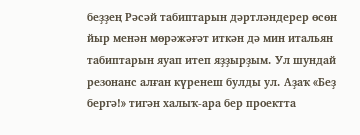беҙҙең Рәсәй табиптарын дәртләндерер өсөн йыр менән мөрәжәғәт иткән дә мин итальян табиптарын яуап итеп яҙҙырҙым. Ул шундай резонанс алған күренеш булды ул. Аҙаҡ «Беҙ бергә!» тигән халыҡ-ара бер проектта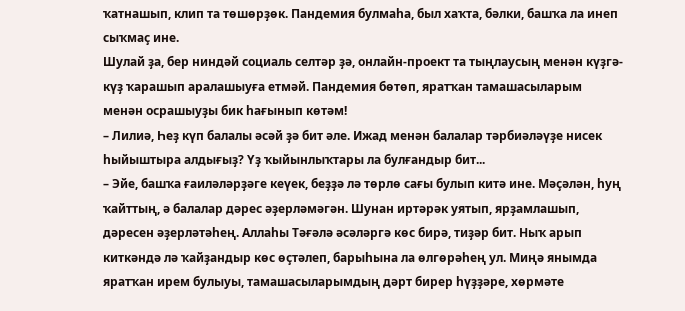ҡатнашып, клип та төшөрҙөк. Пандемия булмаһа, был хаҡта, бәлки, башҡа ла инеп сыҡмаҫ ине.
Шулай ҙа, бер ниндәй социаль селтәр ҙә, онлайн-проект та тыңлаусың менән күҙгә-күҙ ҡарашып аралашыуға етмәй. Пандемия бөтөп, яратҡан тамашасыларым менән осрашыуҙы бик һағынып көтәм!
– Лилиә, Һеҙ күп балалы әсәй ҙә бит әле. Ижад менән балалар тәрбиәләүҙе нисек һыйыштыра алдығыҙ? Үҙ ҡыйынлыҡтары ла булғандыр бит...
– Эйе, башҡа ғаиләләрҙәге кеүек, беҙҙә лә төрлө сағы булып китә ине. Мәҫәлән, һуң ҡайттың, ә балалар дәрес әҙерләмәгән. Шунан иртәрәк уятып, ярҙамлашып, дәресен әҙерләтәһең. Аллаһы Тәғәлә әсәләргә көс бирә, тиҙәр бит. Ныҡ арып киткәндә лә ҡайҙандыр көс өҫтәлеп, барыһына ла өлгөрәһең ул. Миңә янымда яратҡан ирем булыуы, тамашасыларымдың дәрт бирер һүҙҙәре, хөрмәте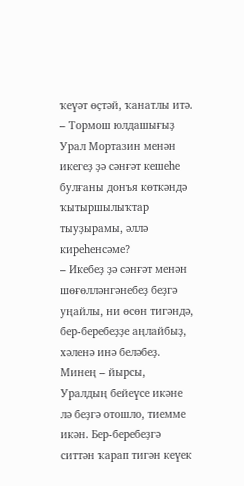ҡеүәт өҫтәй, ҡанатлы итә.
– Тормош юлдашығыҙ Урал Мортазин менән икегеҙ ҙә сәнғәт кешеһе булғаны донъя көткәндә ҡытыршылыҡтар тыуҙырамы, әллә киреһенсәме?
– Икебеҙ ҙә сәнғәт менән шөғөлләнгәнебеҙ беҙгә уңайлы, ни өсөн тигәндә, бер-беребеҙҙе аңлайбыҙ, хәленә инә беләбеҙ. Минең – йырсы, Уралдың бейеүсе икәне лә беҙгә отошло, тиемме икән. Бер-беребеҙгә ситтән ҡарап тигән кеүек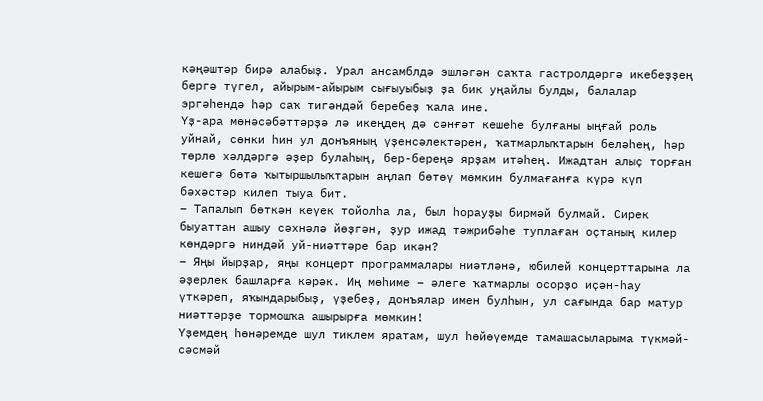кәңәштәр бирә алабыҙ. Урал ансамблдә эшләгән саҡта гастролдәргә икебеҙҙең бергә түгел, айырым-айырым сығыуыбыҙ ҙа бик уңайлы булды, балалар эргәһендә һәр саҡ тигәндәй беребеҙ ҡала ине.
Үҙ-ара мөнәсәбәттәрҙә лә икеңдең дә сәнғәт кешеһе булғаны ыңғай роль уйнай, сөнки һин ул донъяның үҙенсәлектәрен, ҡатмарлыҡтарын беләһең, һәр төрлө хәлдәргә әҙер булаһың, бер-береңә ярҙам итәһең. Ижадтан алыҫ торған кешегә бөтә ҡытыршылыҡтарын аңлап бөтөү мөмкин булмағанға күрә күп бәхәстәр килеп тыуа бит.
– Тапалып бөткән кеүек тойолһа ла, был һорауҙы бирмәй булмай. Сирек быуаттан ашыу сәхнәлә йөҙгән, ҙур ижад тәжрибәһе туплаған оҫтаның килер көндәргә ниндәй уй-ниәттәре бар икән?
– Яңы йырҙар, яңы концерт программалары ниәтләнә, юбилей концерттарына ла әҙерлек башларға кәрәк. Иң мөһиме – әлеге ҡатмарлы осорҙо иҫән-һау үткәреп, яҡындарыбыҙ, үҙебеҙ, донъялар имен булһын, ул сағында бар матур ниәттәрҙе тормошҡа ашырырға мөмкин!
Үҙемдең һөнәремде шул тиклем яратам, шул һөйөүемде тамашасыларыма түкмәй-сәсмәй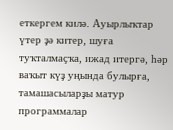еткергем килә. Ауырлыҡтар үтер ҙә китер, шуға туҡталмаҫҡа, ижад итергә, һәр ваҡыт күҙ уңында булырға, тамашасыларҙы матур программалар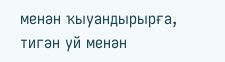менән ҡыуандырырға, тигән уй менән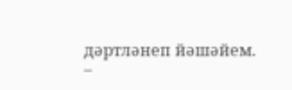дәртләнеп йәшәйем.
–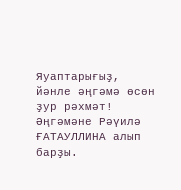Яуаптарығыҙ, йәнле әңгәмә өсөн ҙур рәхмәт!
Әңгәмәне Рәүилә ҒАТАУЛЛИНА алып барҙы.